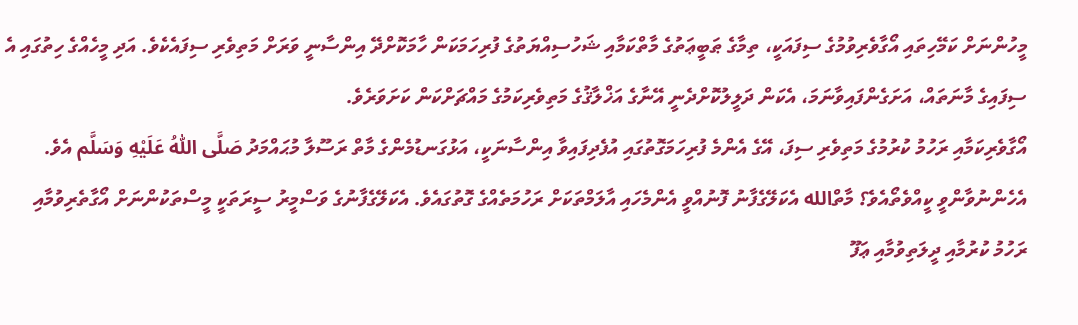މީހުންނަށް ކަމޭހިތައި އޯގާވެރިވުމުގެ ސިފައަކީ، ތިމާގެ ޠަބީޢަތުގެ މާތްކަމާއި ޝަހުސިއްޔަތުގެ ފުރިހަމަކަން ހާމަކޮށްދޭ އިންސާނީ ވަރަށް މަތިވެރި ސިފައެކެވެ. އަދި މީހެއްގެ ހިތުގައި އެ ސިފައިގެ މާނަތައް، އަށަގެންފައިވާނަމަ، އެކަން ދަލީލުކޮށްދެނީ އޭނާގެ އަޚްލާޤުގެ މަތިވެރިކަމުގެ މައްޗަށްކަން ކަށަވަރެވެ.
އޯގާވެރިކަމާއި ރަހުމު ކުރުމުގެ މަތިވެރި ސިފަ، އޭގެ އެންމެ ފުރިހަމަގޮތުގައި އުފެދިފައިވާ އިންސާނަކީ، އަޅުގަނޑުމެންގެ މާތް ރަސޫލާ މުޙައްމަދު صَلَّى اللّٰهُ عَلَيْهِ وَسَلَّم އެވެ. އެހެންނުވާންވީ ކީއްވެތޯއެވެ؟ މާތްالله އެކަލޭގެފާނު ފޮނުއްވީ އެންމެހައި އާލަމްތަކަށް ރަހުމަތެއްގެ ގޮތުގައެވެ. އެކަލޭގެފާނުގެ ވަސްމީރު ސީރަތަކީ މީސްތަކުންނަށް އޯގާތެރިވުމާއި ރަހުމު ކުރުމާއި ދީލަތިވުމާއި ޢަފޫ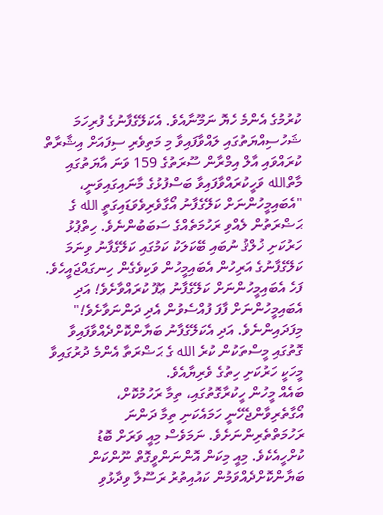ކުރުމުގެ އެންމެ ހެޔޮ ނަމޫނާއެވެ. އެކަލޭގެފާނުގެ ފުރިހަމަ ޝަހުސިއްޔަތުގައި ލައްވާފައިވާ މި މަތިވެރި ސިފައަށް އިޝާރާތް ކުރައްވައި އާލް އިމްރާން ސޫރަތުގެ 159 ވަނަ އާޔަތުގައި މާތްالله ވަހީކުރައްވާފައިވާ ބަސްފުޅުގެ މާނައިގައިވަނީ، "އެބައިމީހުންނަށް ކަލޭގެފާނު އޯގާވެރިވެވަޑައިގަތީ الله ގެ ޙަޟްރަތުން ލެއްވި ރަހުމަތެއްގެ ސަބަބުންނެވެ. ހިތްޕުޅު ހަރުކަށި ޚުލްޤު ނުބައި ބޭކަލަކު ކަމުގައި ކަލޭގެފާނު ވިނަމަ ކަލޭގެފާނުގެ އަރިހުން އެބައިމީހުން ވަކިވެގެން ހިނގައްޖައީހެވެ. ފަހެ އެބައިމީހުންނަށް ކަލޭގެފާނު ޢަފޫ ކުރައްވާށެވެ! އަދި އެބައިމީހުންނަށް ފާފަ ފުއްސެވުން އެދި ދަންނަވާށެވެ!" މިފަދައިންނެވެ. އަދި އެކަލޭގެފާނު ބަޔާންކޮށްދެއްވާފައިވާ ގޮތުގައި މީސްތަކުން ކުރެ الله ގެ ޙަޟްރަތާ އެންމެ ދުރުގައިވާ މީހަކީ ހަރުކަށި ހިތުގެ ވެރިޔާއެވެ.
ބައެއް މީހުން ހީކުރާގޮތުގައި، ތިމާ ރަހުމުކޮށް، އޯގާތެރިވާންޖެހޭނީ ހަމައެކަނި ތިމާ ދަންނަ ރަހުމަތްތެރިންނަށެވެ. ނަމަވެސް މިއީ ވަރަށް ބޮޑު ކުށްހީއެކެވެ. މިއީ މިކަން އޮންނަންވީގޮތް ނޫންކަން ބަޔާންކޮށްދެއްވަމުން ކައުއިތުރު ރަސޫލާ ވިދާޅުވި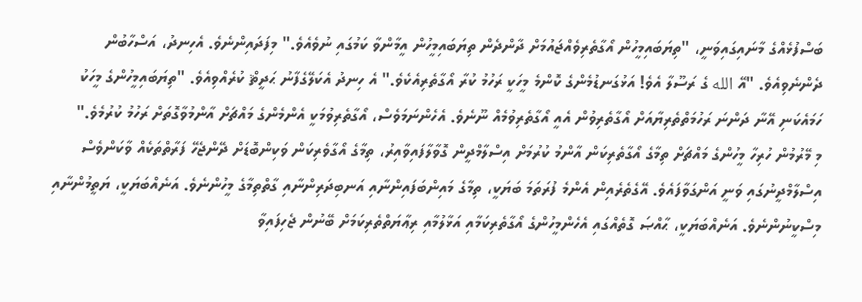ބަސްފުޅެއްގެ މާނައިގައިވަނީ، "ތިޔަބައިމީހުން އޯގާތެރިވެއްޖައުމަށް ދާންދެން ތިޔަބައިމީހުން އީމާންވާ ކަމުގައި ނުވެއެވެ." މިފަދައިންނެވެ. އެހިނދު، އަސްހާބުން ދެންނެވިއެވެ. "އޭ الله ގެ ރަސޫލާ އެވެ! އަޅުގަނޑުމެންގެ ކޮންމެ މީހަކީ ރަހުމު ކުރާ އޯގާތެރިއެކެވެ." އެ ހިނދު އެކަލޭގެފާނު ޙަދީޘް ކުރެއްވިއެވެ. "ތިޔަބައިމީހުންގެ މީހަކު ހަމައެކަނި އޭނާ ދަންނަ ރަހުމަތްތެރިޔާއަށް އޯގާތެރިވުން އެއީ އޯގާތެރިވުމެއް ނޫނެވެ. އެހެންނަމަވެސް، އޯގާތެރިވުމަކީ އެންމެންގެ މައްޗަށް އާންމުވާގޮތަށް ރަހުމު ކުރުމެވެ."
މި މޭރުމުން ހުރިހާ މީހުންގެ މައްޗަށް ތިމާގެ އޯގާތެރިކަން އާންމު ކުރުމަށް އިސްލާމްދީން ގޮވާލާފައިވާއިރު، ތިމާގެ އޯގާވެރިކަން ވަކިންބޮޑަށް ދޭންޖެހޭ ފަރާތްތަކެއް ވާކަންވެސް އިސްލާމްދީނުގައި ވަނީ އަންގަވާފައެވެ. އޭގެތެރެއިން އެންމެ ފުރަތަމަ ބަޔަކީ، ތިމާގެ މައިންބަފައިންނާއި އަނބިދަރިންނާއި ގާތްތިމާގެ މީހުންނެވެ. އަނެއްބަޔަކީ، ޔަތީމުންނާއި މިސްކީނުންނެވެ. އަނެއްބަޔަކީ، ޙާއްޞަ ގޮތެއްގައި އެހެންމީހުންގެ އޯގާތެރިކަމާއި އަޅާލުމާއި ރިޢާޔަތްތެރިކަމަށް ބޭނުން ޖެހިފައިވާ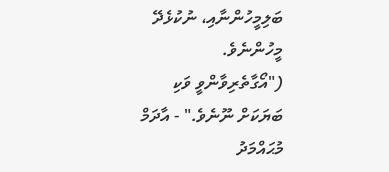ބަލިމީހުންނާއި، ނުކުޅެދޭ މީހުންނެވެ.
("އޯގާތެރިވާންވީ ވަކި ބަޔަކަށް ނޫނެވެ." - އާދަމް މުޙައްމަދު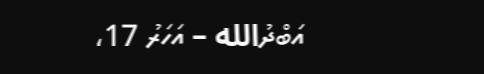އަބްދުالله – އަހަރު 17،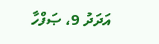އަދަދު 9، ޞަފްހާ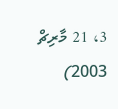3، 21 މާރިޗް 2003)